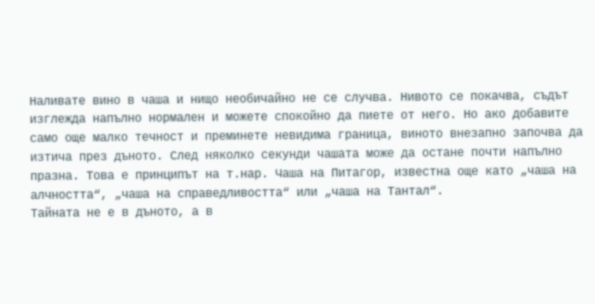Наливате вино в чаша и нищо необичайно не се случва. Нивото се покачва, съдът изглежда напълно нормален и можете спокойно да пиете от него. Но ако добавите само още малко течност и преминете невидима граница, виното внезапно започва да изтича през дъното. След няколко секунди чашата може да остане почти напълно празна. Това е принципът на т.нар. Чаша на Питагор, известна още като „чаша на алчността“, „чаша на справедливостта“ или „чаша на Тантал“.
Тайната не е в дъното, а в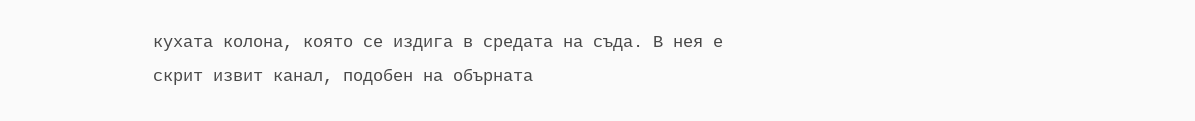кухата колона, която се издига в средата на съда. В нея е скрит извит канал, подобен на обърната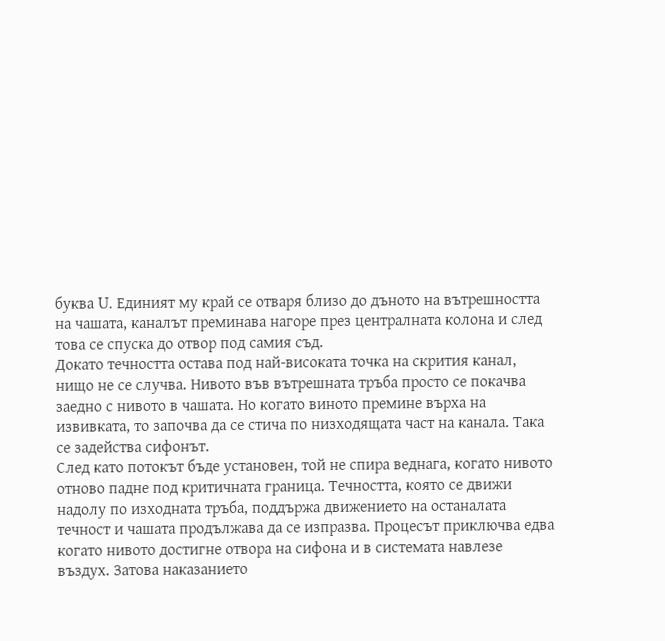буква U. Единият му край се отваря близо до дъното на вътрешността на чашата, каналът преминава нагоре през централната колона и след това се спуска до отвор под самия съд.
Докато течността остава под най-високата точка на скрития канал, нищо не се случва. Нивото във вътрешната тръба просто се покачва заедно с нивото в чашата. Но когато виното премине върха на извивката, то започва да се стича по низходящата част на канала. Така се задейства сифонът.
След като потокът бъде установен, той не спира веднага, когато нивото отново падне под критичната граница. Течността, която се движи надолу по изходната тръба, поддържа движението на останалата течност и чашата продължава да се изпразва. Процесът приключва едва когато нивото достигне отвора на сифона и в системата навлезе въздух. Затова наказанието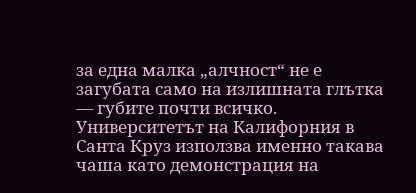за една малка „алчност“ не е загубата само на излишната глътка — губите почти всичко. Университетът на Калифорния в Санта Круз използва именно такава чаша като демонстрация на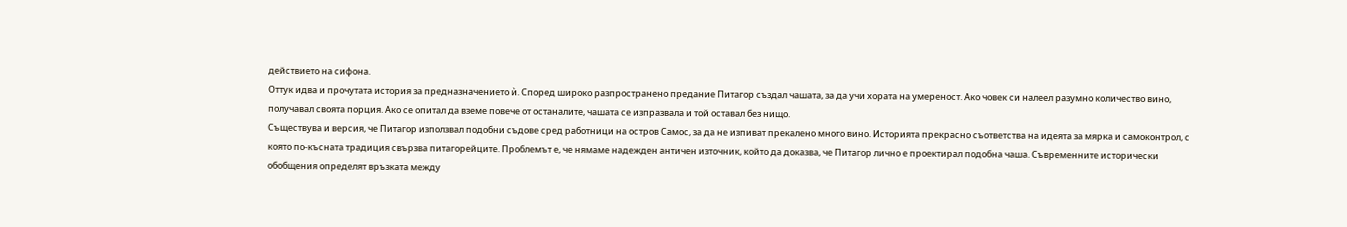действието на сифона.
Оттук идва и прочутата история за предназначението ѝ. Според широко разпространено предание Питагор създал чашата, за да учи хората на умереност. Ако човек си налеел разумно количество вино, получавал своята порция. Ако се опитал да вземе повече от останалите, чашата се изпразвала и той оставал без нищо.
Съществува и версия, че Питагор използвал подобни съдове сред работници на остров Самос, за да не изпиват прекалено много вино. Историята прекрасно съответства на идеята за мярка и самоконтрол, с която по-късната традиция свързва питагорейците. Проблемът е, че нямаме надежден античен източник, който да доказва, че Питагор лично е проектирал подобна чаша. Съвременните исторически обобщения определят връзката между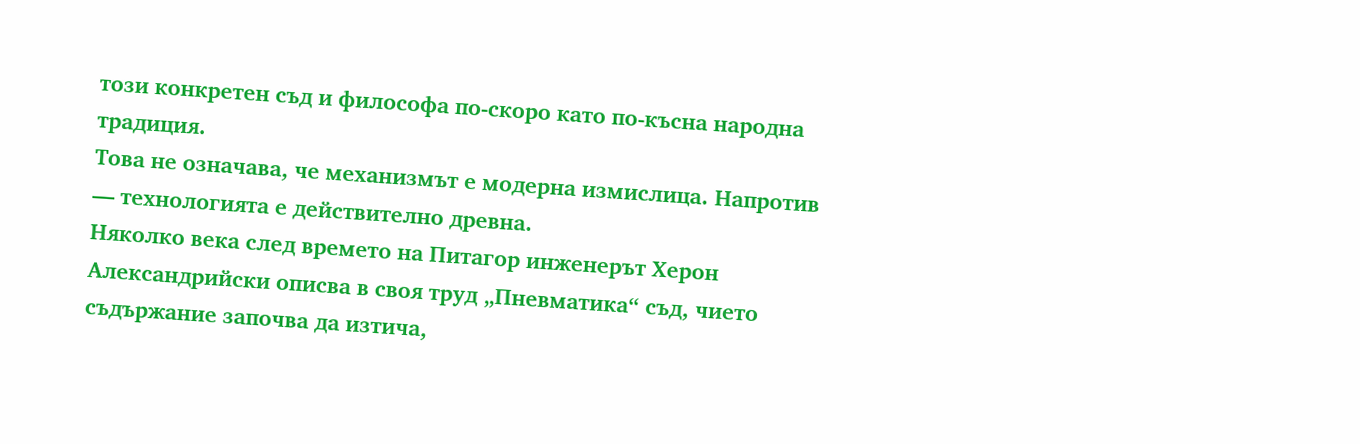този конкретен съд и философа по-скоро като по-късна народна традиция.
Това не означава, че механизмът е модерна измислица. Напротив — технологията е действително древна.
Няколко века след времето на Питагор инженерът Херон Александрийски описва в своя труд „Пневматика“ съд, чието съдържание започва да изтича,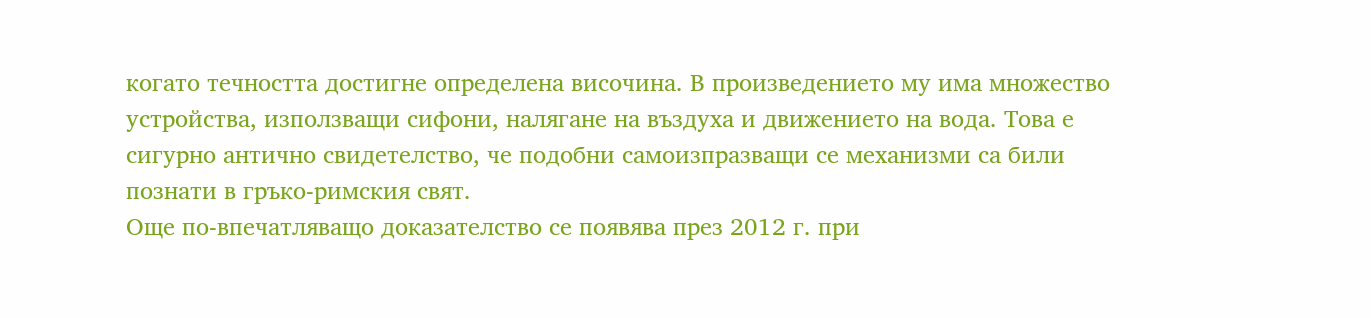когато течността достигне определена височина. В произведението му има множество устройства, използващи сифони, налягане на въздуха и движението на вода. Това е сигурно антично свидетелство, че подобни самoизпразващи се механизми са били познати в гръко-римския свят.
Още по-впечатляващо доказателство се появява през 2012 г. при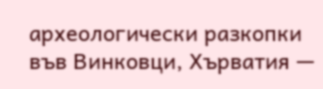археологически разкопки във Винковци, Хърватия —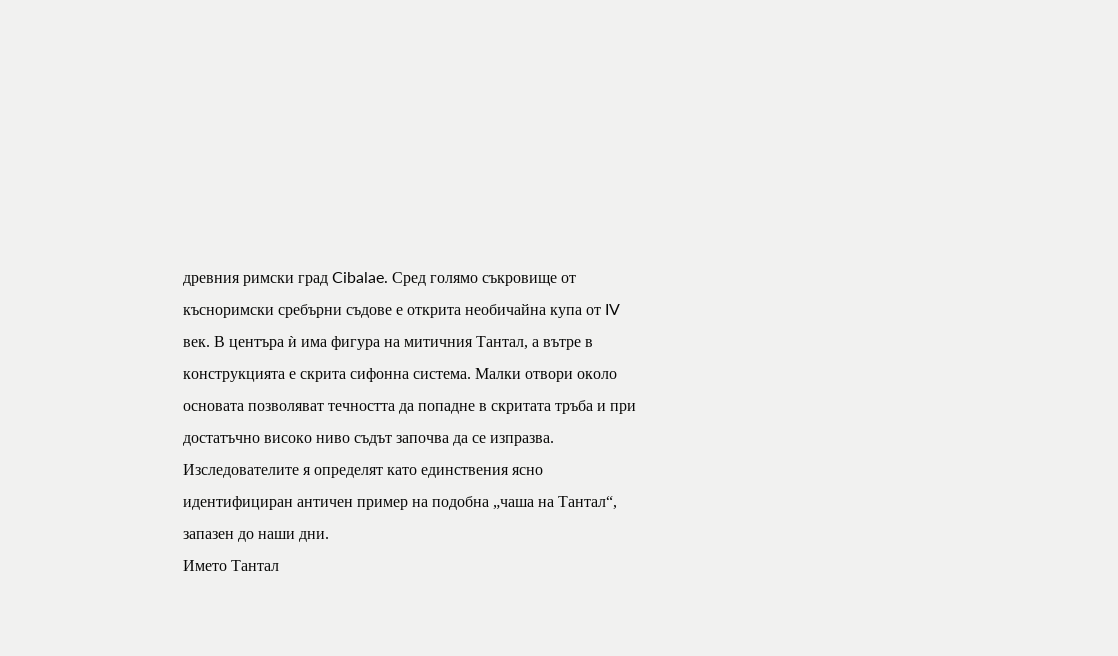древния римски град Cibalae. Сред голямо съкровище от късноримски сребърни съдове е открита необичайна купа от IV век. В центъра ѝ има фигура на митичния Тантал, а вътре в конструкцията е скрита сифонна система. Малки отвори около основата позволяват течността да попадне в скритата тръба и при достатъчно високо ниво съдът започва да се изпразва. Изследователите я определят като единствения ясно идентифициран античен пример на подобна „чаша на Тантал“, запазен до наши дни.
Името Тантал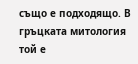също е подходящо. В гръцката митология той е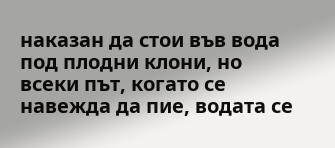наказан да стои във вода под плодни клони, но всеки път, когато се навежда да пие, водата се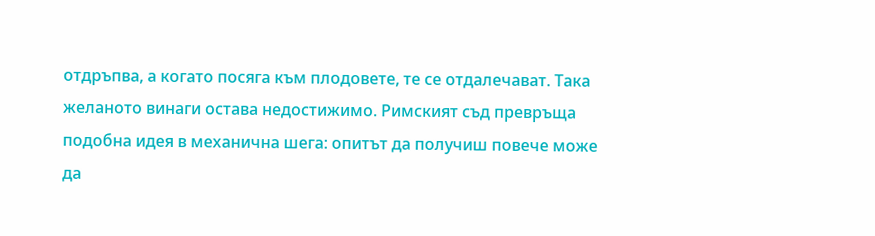отдръпва, а когато посяга към плодовете, те се отдалечават. Така желаното винаги остава недостижимо. Римският съд превръща подобна идея в механична шега: опитът да получиш повече може да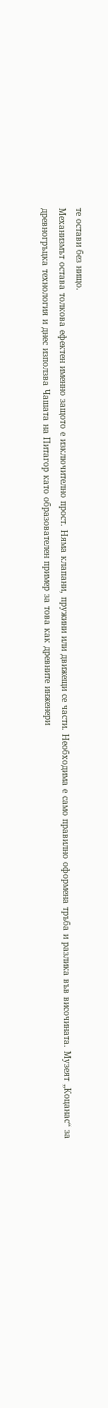те остави без нищо.
Механизмът остава толкова ефектен именно защото е изключително прост. Няма клапани, пружини или движещи се части. Необходима е само правилно оформена тръба и разлика във височината. Музеят „Коцанас“ за древногръцка технология и днес използва Чашата на Питагор като образователен пример за това как древните инженери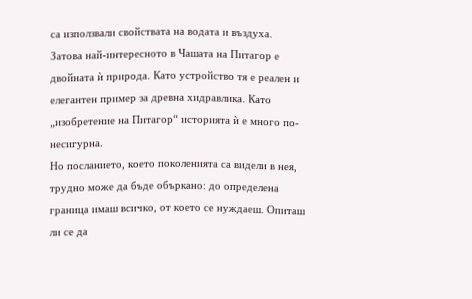са използвали свойствата на водата и въздуха.
Затова най-интересното в Чашата на Питагор е двойната ѝ природа. Като устройство тя е реален и елегантен пример за древна хидравлика. Като „изобретение на Питагор“ историята ѝ е много по-несигурна.
Но посланието, което поколенията са видели в нея, трудно може да бъде объркано: до определена граница имаш всичко, от което се нуждаеш. Опиташ ли се да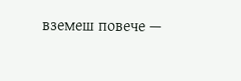вземеш повече —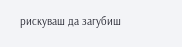рискуваш да загубиш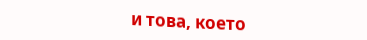и това, което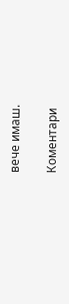вече имаш.

Коментари